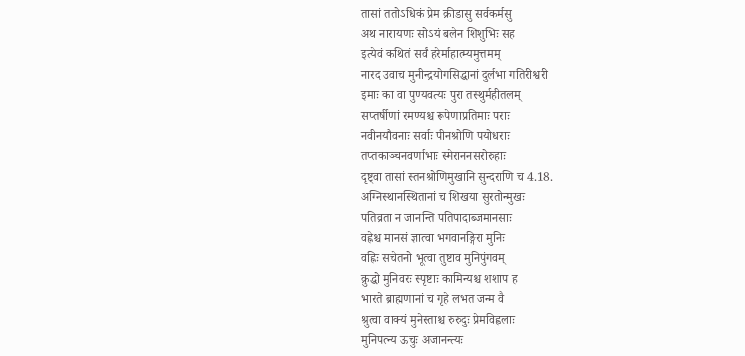तासां ततोऽधिकं प्रेम क्रीडासु सर्वकर्मसु
अथ नारायणः सोऽयं बलेन शिशुभिः सह
इत्येवं कथितं सर्वं हरेर्माहात्म्यमुत्तमम्
नारद उवाच मुनीन्द्रयोगसिद्धानां दुर्लभा गतिरीश्वरी
इमाः का वा पुण्यवत्यः पुरा तस्थुर्महीतलम्
सप्तर्षीणां रमण्यश्च रूपेणाप्रतिमाः पराः
नवीनयौवनाः सर्वाः पीनश्रोणि पयोधराः
तप्तकाञ्चनवर्णाभाः स्मेराननसरोरुहाः
दृष्ट्वा तासां स्तनश्रोणिमुखानि सुन्दराणि च 4.18.
अग्निस्थानस्थितानां च शिखया सुरतोन्मुखः
पतिव्रता न जानन्ति पतिपादाब्जमानसाः
वह्नेश्च मानसं ज्ञात्वा भगवानङ्गिरा मुनिः
वह्निः सचेतनो भूत्वा तुष्टाव मुनिपुंगवम्
क्रुद्धो मुनिवरः स्पृष्टाः कामिन्यश्च शशाप ह
भारते ब्राह्मणानां च गृहे लभत जन्म वै
श्रुत्वा वाक्यं मुनेस्ताश्च रुरुदुः प्रेमविह्वलाः
मुनिपत्न्य ऊचुः अजानन्त्यः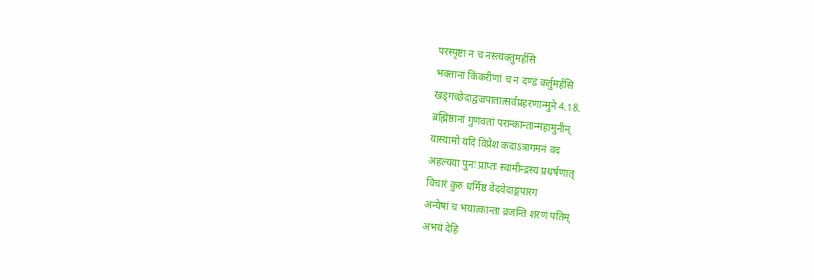परस्पृष्टा न च नस्त्यक्तुमर्हसि
भक्तानां किंकरीणां च न दण्डं कर्तुमर्हसि
खड्गच्छेदाद्वज्रपातात्सर्वप्रहरणान्मुने 4.18.
ब्रह्मिष्ठानां गुणवतां परान्कान्तान्महामुनीन्
यास्यामो यदि विप्रेश कदाऽत्रागमनं वद
अहल्यया पुनः प्राप्तः स्वामीन्द्रस्य प्रधर्षणात्
विचारं कुरु धर्मिष्ठ वेदवेदाङ्गपारग
अन्येषां च भयात्कान्ता व्रजन्ति शरणं पतिम्
अभयं देहि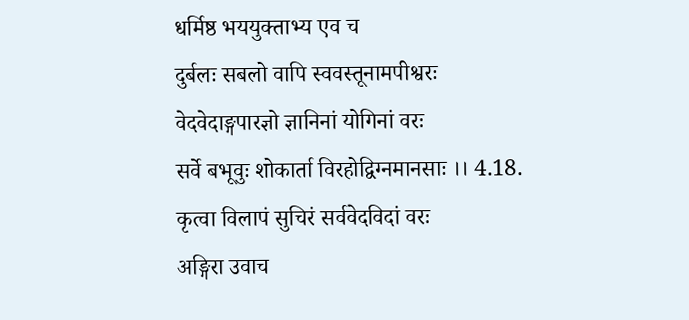धर्मिष्ठ भययुक्ताभ्य एव च
दुर्बलः सबलो वापि स्ववस्तूनामपीश्वरः
वेदवेदाङ्गपारज्ञो ज्ञानिनां योगिनां वरः
सर्वे बभूवुः शोकार्ता विरहोद्विग्नमानसाः ।। 4.18.
कृत्वा विलापं सुचिरं सर्ववेदविदां वरः
अङ्गिरा उवाच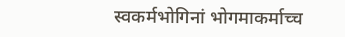स्वकर्मभोगिनां भोगमाकर्माच्च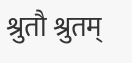श्रुतौ श्रुतम्